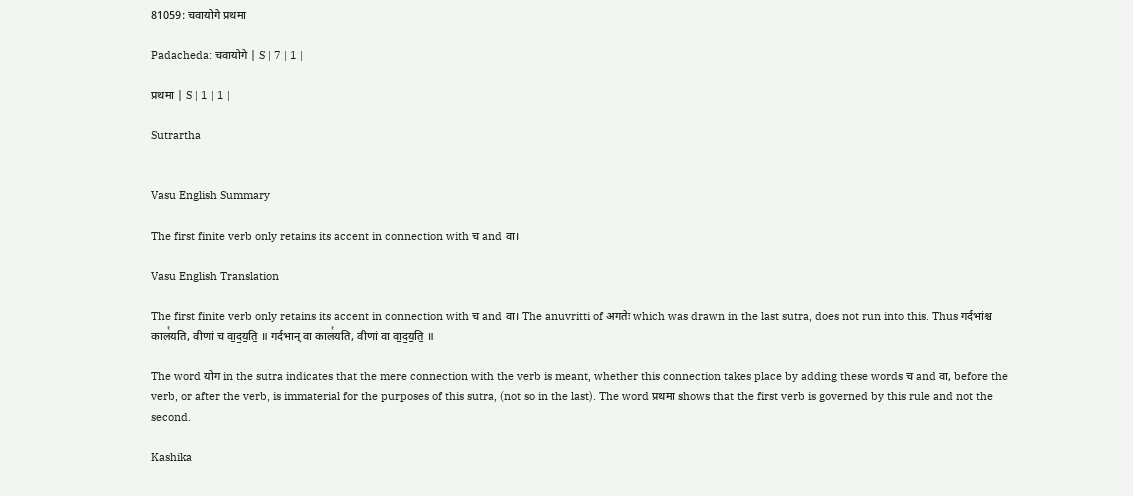81059: चवायोगे प्रथमा

Padacheda: चवायोगे | S | 7 | 1 |

प्रथमा | S | 1 | 1 |

Sutrartha


Vasu English Summary

The first finite verb only retains its accent in connection with च and वा।

Vasu English Translation

The first finite verb only retains its accent in connection with च and वा। The anuvritti of अगतेः which was drawn in the last sutra, does not run into this. Thus गर्दभांश्च काल꣡यति, वीणां च वा॒द॒य॒ति॒ ॥ गर्दभान् वा काल꣡यति, वीणां वा वा॒द॒य॒ति॒ ॥

The word योग in the sutra indicates that the mere connection with the verb is meant, whether this connection takes place by adding these words च and वा, before the verb, or after the verb, is immaterial for the purposes of this sutra, (not so in the last). The word प्रथमा shows that the first verb is governed by this rule and not the second.

Kashika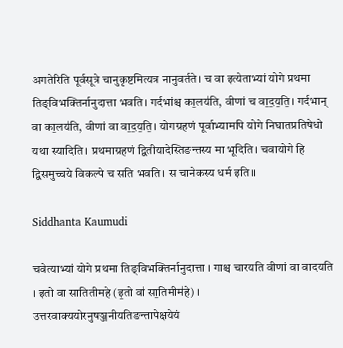अगतेरिति पूर्वसूत्रे चानुकृष्टमित्यत्र नानुवर्तते। च वा इत्येताभ्यां योगे प्रथमा तिङ्विभक्तिर्नानुदात्ता भवति। गर्दभांश्च का॒लय॑ति, वीणां च वा॒द॒य॒ति॒। गर्दभान् वा का॒लय॑ति, वीणां वा वा॒द॒य॒ति॒। योगग्रहणं पूर्वाभ्यामपि योगे निघातप्रतिषेधो यथा स्यादिति। प्रथमाग्रहणं द्वितीयादेस्तिङन्तस्य मा भूदिति। चवायोगे हि द्विसमुच्चये विकल्पे च सति भवति। स चानेकस्य धर्म इति॥

Siddhanta Kaumudi

चवेत्याभ्यां योगे प्रथमा तिङ्विभक्तिर्नानुदात्ता । गाश्च चारयति वीणां वा वादयति । इतो वा सातितीमहे (इ॒तो वा॑ सा॒तिमीम॑हे) । उत्तरवाक्ययोरनुषञ्जनीयतिङन्तापेक्षयेयं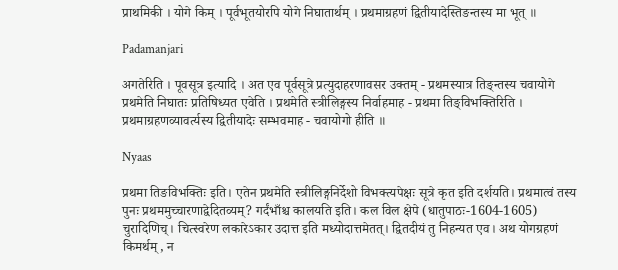प्राथमिकी । योगे किम् । पूर्वभूतयोरपि योगे निघातार्थम् । प्रथमाग्रहणं द्वितीयादेस्तिङन्तस्य मा भूत् ॥

Padamanjari

अगतेरिति । पूवसूत्र इत्यादि । अत एव पूर्वसूत्रे प्रत्युदाहरणावसर उक्तम् - प्रथमस्यात्र तिङ्न्तस्य चवायोगे प्रथमेति निघातः प्रतिषिध्यत एवेति । प्रथमेति स्त्रीलिङ्गस्य निर्वाहमाह - प्रथमा तिङ्विभक्तिरिति । प्रथमाग्रहणव्यावर्त्यस्य द्वितीयादेः सम्भवमाह - चवायोगो हीति ॥

Nyaas

प्रथमा तिङविभक्तिः इति। एतेन प्रथमेति स्त्रीलिङ्गनिर्देशो विभक्त्यपेक्षः सूत्रे कृत इति दर्शयति। प्रथमात्वं तस्य पुनः प्रथममुच्चारणाद्वेदितव्यम्? गर्दंभाँश्च कालयति इति। कल विल क्षेपे (धातुपाठः-1604-1605) चुरादिणिच्। चित्स्वरेण लकारेऽकार उदात्त इति मध्योदात्तमेतत्। द्वितदीयं तु निहन्यत एव। अथ योगग्रहणं किमर्थम्, न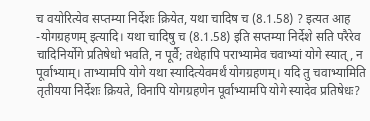च वयोरित्येव सप्तम्या निर्देशः क्रियेत, यथा चादिष च (8.1.58) ? इत्यत आह -योगग्रहणम् इत्यादि। यथा चादिषु च (8.1.58) इति सप्तम्या निर्देशे सति परैरेव चादिनिर्योगे प्रतिषेधो भवति, न पूर्वै; तथेहापि पराभ्यामेव चवाभ्यां योगे स्यात्, न पूर्वाभ्याम्। ताभ्यामपि योगे यथा स्यादित्येवमर्थं योगग्रहणम्। यदि तु चवाभ्यामिति तृतीयया निर्देशः क्रियते, विनापि योगग्रहणेन पूर्वाभ्यामपि योगे स्यादेव प्रतिषेधः?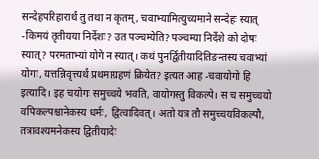सन्देहपरिहारार्थं तु तथा न कृतम्, चवाभ्यामित्युच्यमाने सन्देहः स्यात् -किमयं तृतीयया निर्देशः? उत पञ्चम्येति? पञ्चम्या निर्देशे को दोषः स्यात्? परमताभ्यां योगे न स्यात्। कथं पुनर्द्वितीयादितिङन्तस्य चवाभ्यां योगः, यत्तन्निवृत्त्यर्थं प्रथमाग्रहणं क्रियेत? इत्यत आह -चवायोगो हि इत्यादि। इह चयोगः समुच्चये भवति, वायोगस्तु विकल्पे। स च समुच्चयो वपिकल्पश्चानेकस्य धर्मः, द्वित्वादिवत्। अतो यत्र तौ समुच्चयविकल्पौ, तत्रावश्यमनेकस्य द्वितीयादेः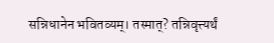सन्निधानेन भवितव्यम्। तस्मात्? तन्निवृत्त्यर्थं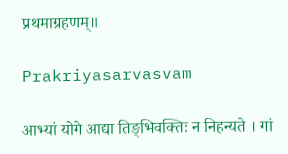प्रथमाग्रहणम्॥

Prakriyasarvasvam

आभ्यां योगे आद्या तिङ्भिवक्तिः न निहन्यते । गां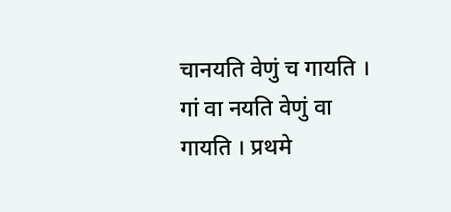चानयति वेणुं च गायति । गां वा नयति वेणुं वा गायति । प्रथमे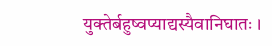युक्तेर्बहुष्वप्याद्यस्यैवानिघातः ।